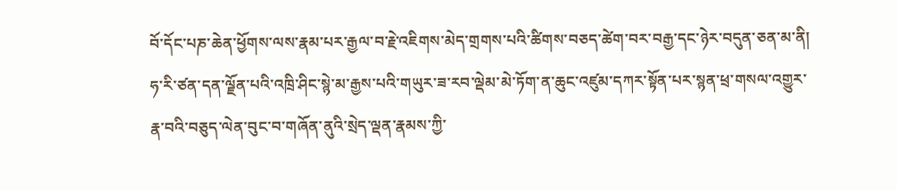བོ་དོང་པཎ་ཆེན་ཕྱོགས་ལས་རྣམ་པར་རྒྱལ་བ་རྗེ་འཇིགས་མེད་གྲགས་པའི་ཚིགས་བཅད་ཚེག་བར་བརྒྱ་དང་ཉེར་བདུན་ཅན་མ་ནི། ཧ་རི་ཙན་དན་ལྗོན་པའི་འཁྲི་ཤིང་སྙེ་མ་རྒྱས་པའི་གཡུར་ཟ་རབ་ལྡེམ་མེ་ཏོག་ན་ཆུང་འཛུམ་དཀར་སྟོན་པར་སྙན་ཕྲ་གསལ་འགྱུར་རྣ་བའི་བཅུད་ལེན་བུང་བ་གཞོན་ནུའི་སྲེད་ལྡན་རྣམས་ཀྱི་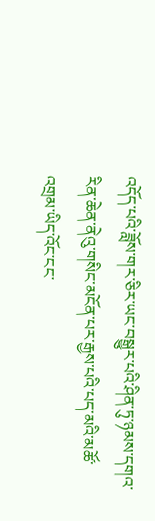འདོད་པའི་ཟློས་གར་ཅིར་ཡང་བསྒྱུར་པའི་ཤིན་ཏུ་ཉམས་དགའ་རིན་ཆེན་ནེའུ་གསིང་མངོན་པར་རྒྱས་པའི་པད་མའི་མཚོ་འགྲམ་ཡིད་འོང་ངང་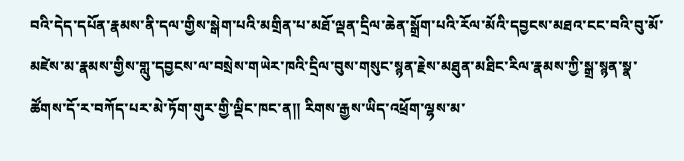བའི་དེད་དཔོན་རྣམས་ནི་དལ་གྱིས་སྒེག་པའི་མགྲིན་པ་མཐོ་ལྡན་དྲིལ་ཆེན་སྒྲོག་པའི་རོལ་མོའི་དབྱངས་མཐའ་ངང་བའི་བུ་མོ་མཛེས་མ་རྣམས་གྱིས་གླུ་དབྱངས་ལ་བསྲེས་གཡེར་ཁའི་དྲིལ་བུས་གསུང་སྙན་རྗེས་མཐུན་མཐིང་རིལ་རྣམས་ཀྱི་སྒྲ་སྙན་སྣ་ཚོགས་དོ་ར་བཀོད་པར་མེ་ཏོག་གུར་གྱི་ལྡིང་ཁང་ན།། རིགས་རྒྱས་ཡིད་འཕྲོག་ལྷས་མ་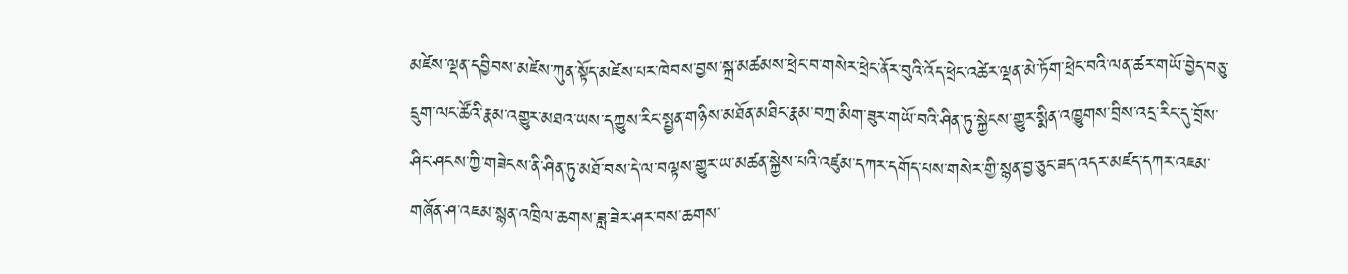མཛེས་ལྡན་དབྱིབས་མཛེས་ཀུན་སྟོད་མཛེས་པར་ཁེབས་བྱས་སྐྲ་མཚམས་ཕྲེང་བ་གསེར་ཕྲེང་ནོར་བུའི་འོད་ཕྲེང་འཚེར་ལྡན་མེ་ཏོག་ཕྲེང་བའི་ལན་ཚར་གཡོ་བྱེད་བཅུ་དྲུག་ལང་ཚོའི་རྣམ་འགྱུར་མཐའ་ཡས་དཀྱུས་རིང་སྤྱན་གཉིས་མཐོན་མཐིང་རྣམ་བཀྲ་མིག་ཟུར་གཡོ་བའི་ཤིན་ཏུ་སྐྱེངས་གྱུར་སྨིན་འཁྱུགས་བྲིས་འདྲ་རིང་དུ་བྲོས་ཤིང་ཤངས་ཀྱི་གཟེངས་ནི་ཤིན་ཏུ་མཐོ་བས་དེ་ལ་བལྟས་གྱུར་ཡ་མཚན་སྐྱེས་པའི་འཛུམ་དཀར་དགོད་པས་གསེར་གྱི་སྙན་བྱ་ཅུང་ཟད་འདར་མཛད་དཀར་འཇམ་གཞོན་ཤ་འཇམ་སྙན་འཁྲིལ་ཆགས་ཟླ་ཟེར་ཤར་བས་ཆགས་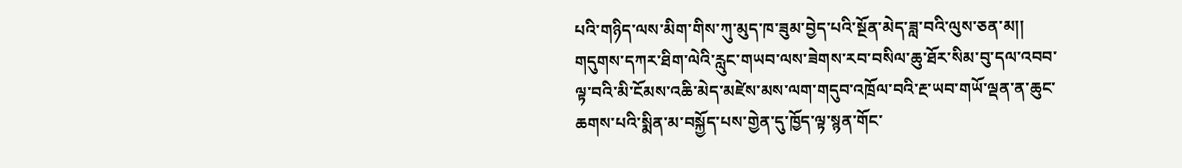པའི་གཉིད་ལས་མིག་གིས་ཀུ་མུད་ཁ་ཟུམ་བྱེད་པའི་སྔོན་མེད་ཟླ་བའི་ལུས་ཅན་མ།། གདུགས་དཀར་ཐིག་ལེའི་རླུང་གཡབ་ལས་ཟེགས་རབ་བསིལ་ཆུ་ཐོར་སིམ་བུ་དལ་འབབ་ལྟ་བའི་མི་ངོམས་འཆི་མེད་མཛེས་མས་ལག་གདུབ་འཁྲོལ་བའི་རྔ་ཡབ་གཡོ་ལྡན་ན་ཆུང་ཆགས་པའི་སྨིན་མ་བསྐྱོད་པས་གྱེན་དུ་ཁྱོད་ལྟ་སྙན་གོང་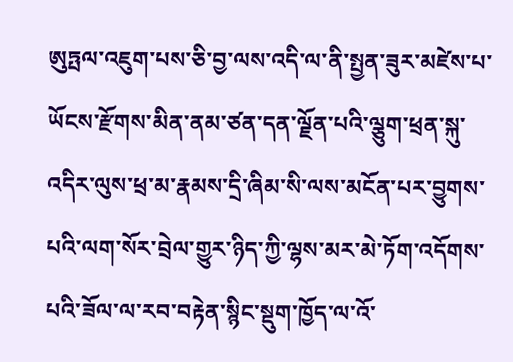ཨུཏྤལ་འཇུག་པས་ཅི་བྱ་ལས་འདི་ལ་ནི་སྤྱན་ཟུར་མཛེས་པ་ཡོངས་རྫོགས་མིན་ནམ་ཙན་དན་ལྗོན་པའི་ལྕུག་ཕྲན་སྐུ་འདིར་ལུས་ཕྲ་མ་རྣམས་དྲི་ཞིམ་སི་ལས་མངོན་པར་བྱུགས་པའི་ལག་སོར་བྲེལ་གྱུར་ཉིད་ཀྱི་ལྷས་མར་མེ་ཏོག་འདོགས་པའི་ཟོལ་ལ་རབ་བརྟེན་སྙིང་སྡུག་ཁྱོད་ལ་འོ་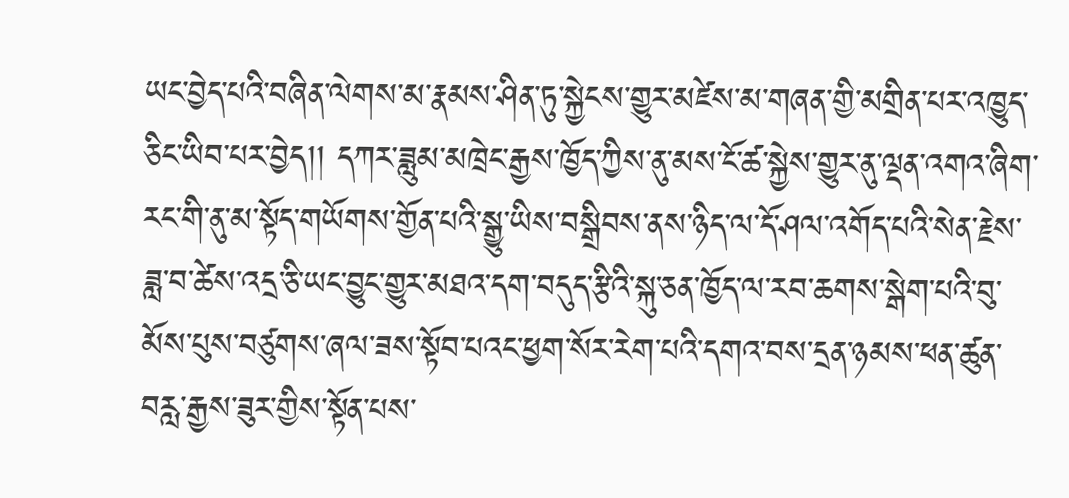ཡང་བྱེད་པའི་བཞིན་ལེགས་མ་རྣམས་ཤིན་ཏུ་སྐྱེངས་གྱུར་མཛེས་མ་གཞན་གྱི་མགྲིན་པར་འཁྱུད་ཅིང་ཡིབ་པར་བྱེད།། དཀར་ཟླུམ་མཁྲེང་རྒྱས་ཁྱོད་ཀྱིས་ནུ་མས་ངོ་ཚ་སྐྱེས་གྱུར་ནུ་ལྡན་འགའ་ཞིག་རང་གི་ནུ་མ་སྟོད་གཡོགས་གྱོན་པའི་སྒྱུ་ཡིས་བསྒྲིབས་ནས་ཉིད་ལ་དོ་ཤལ་འགོད་པའི་སེན་རྗེས་ཟླ་བ་ཚེས་འདྲ་ཅི་ཡང་བྱུང་གྱུར་མཐའ་དག་བདུད་རྩིའི་སྐུ་ཅན་ཁྱོད་ལ་རབ་ཆགས་སྒེག་པའི་བུ་མོས་པུས་བཙུགས་ཞལ་ཟས་སྟོབ་པའང་ཕྱག་སོར་རེག་པའི་དགའ་བས་དྲན་ཉམས་ཕན་ཚུན་བརླ་རྒྱས་ཟུར་གྱིས་སྟོན་པས་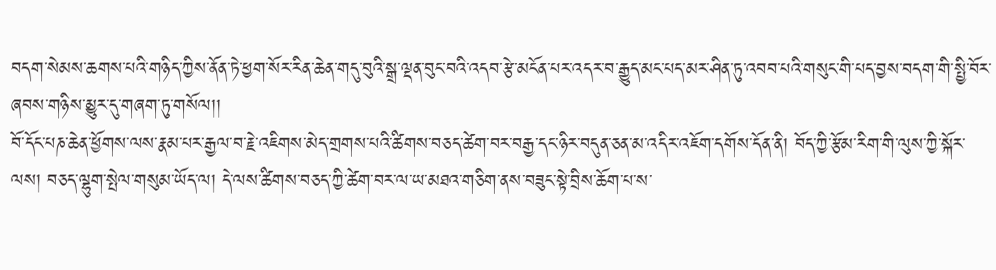བདག་སེམས་ཆགས་པའི་གཉིད་ཀྱིས་ནོན་ཏེ་ཕྱག་སོར་རིན་ཆེན་གདུ་བུའི་སྒྲ་ལྡན་བུང་བའི་འདབ་རྩེ་མངོན་པར་འདར་བ་རྒྱུད་མང་པད་མར་ཤིན་ཏུ་འབབ་པའི་གསུང་གི་པད་བྱས་བདག་གི་སྤྱི་བོར་ཞབས་གཉིས་མྱུར་དུ་གཞག་ཏུ་གསོལ།།
བོ་དོང་པཎ་ཆེན་ཕྱོགས་ལས་རྣམ་པར་རྒྱལ་བ་རྗེ་འཇིགས་མེད་གྲགས་པའི་ཚིགས་བཅད་ཚེག་བར་བརྒྱ་དང་ཉིར་བདུན་ཅན་མ་འདིར་འཇོག་དགོས་དོན་ནི། བོད་ཀྱི་རྩོམ་རིག་གི་ལུས་ཀྱི་སྐོར་ལས། བཅད་ལྷུག་སྤེལ་གསུམ་ཡོད་ལ། དེ་ལས་ཚིགས་བཅད་ཀྱི་ཚེག་བར་ལ་ཡ་མཐའ་གཅིག་ནས་བཟུང་སྟེ་བྲིས་ཆོག་པ་ས་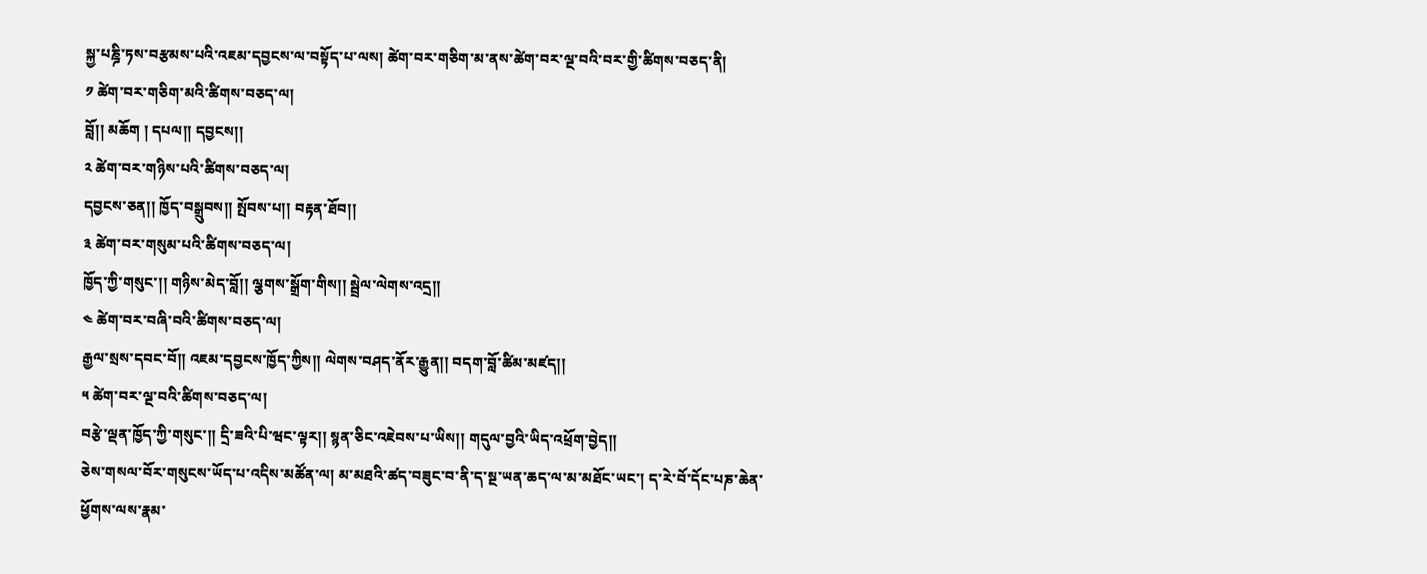སྐྱ་པཎྜི་ཏས་བརྩམས་པའི་འཇམ་དབྱངས་ལ་བསྟོད་པ་ལས། ཚེག་བར་གཅིག་མ་ནས་ཚེག་བར་ལྔ་བའི་བར་གྱི་ཚིགས་བཅད་ནི།
༡ ཚེག་བར་གཅིག་མའི་ཚིགས་བཅད་ལ།
བློ།། མཆོག ། དཔལ།། དབྱངས།།
༢ ཚེག་བར་གཉིས་པའི་ཚིགས་བཅད་ལ།
དབྱངས་ཅན།། ཁྱོད་བསྒྲུབས།། སྤོབས་པ།། བརྟན་ཐོབ།།
༣ ཚེག་བར་གསུམ་པའི་ཚིགས་བཅད་ལ།
ཁྱོད་ཀྱི་གསུང་།། གཉིས་མེད་བློ།། ལྕགས་སྒྲོག་གིས།། སྦྲེལ་ལེགས་འདྲ།།
༤ ཚེག་བར་བཞི་བའི་ཚིགས་བཅད་ལ།
རྒྱལ་སྲས་དབང་བོ།། འཇམ་དབྱངས་ཁྱོད་ཀྱིས།། ལེགས་བཤད་ནོར་རྒྱུན།། བདག་བློ་ཚིམ་མཛད།།
༥ ཚེག་བར་ལྔ་བའི་ཚིགས་བཅད་ལ།
བརྩེ་ལྡན་ཁྱོད་ཀྱི་གསུང་།། དྲི་ཟའི་པི་ཝང་ལྟར།། སྙན་ཅིང་འཇེབས་པ་ཡིས།། གདུལ་བྱའི་ཡིད་འཕྲོག་བྱེད།།
ཅེས་གསལ་བོར་གསུངས་ཡོད་པ་འདིས་མཚོན་ལ། མ་མཐའི་ཚད་བཟུང་བ་ནི་ད་སྔ་ཡན་ཆད་ལ་མ་མཐོང་ཡང་། ད་རེ་བོ་དོང་པཎ་ཆེན་ཕྱོགས་ལས་རྣམ་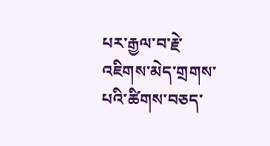པར་རྒྱལ་བ་རྗེ་འཇིགས་མེད་གྲགས་པའི་ཚིགས་བཅད་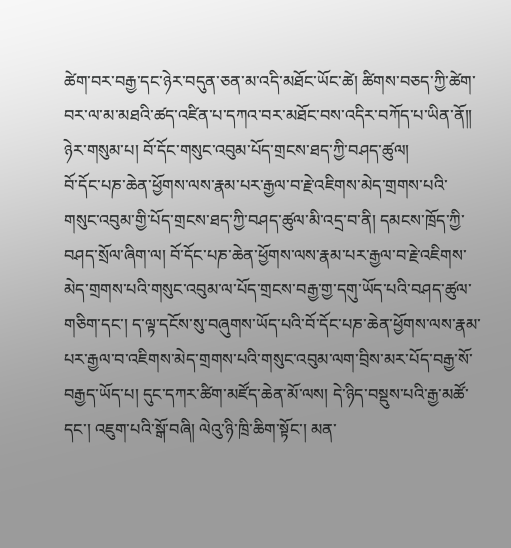ཚེག་བར་བརྒྱ་དང་ཉེར་བདུན་ཅན་མ་འདི་མཐོང་ཡོང་ཚེ། ཚིགས་བཅད་ཀྱི་ཚེག་བར་ལ་མ་མཐའི་ཚད་འཛིན་པ་དཀའ་བར་མཐོང་བས་འདིར་བཀོད་པ་ཡིན་ནོ།།
ཉེར་གསུམ་པ། བོ་དོང་གསུང་འབུམ་པོད་གྲངས་ཐད་ཀྱི་བཤད་ཚུལ།
བོ་དོང་པཎ་ཆེན་ཕྱོགས་ལས་རྣམ་པར་རྒྱལ་བ་རྗེ་འཇིགས་མེད་གྲགས་པའི་གསུང་འབུམ་གྱི་པོད་གྲངས་ཐད་ཀྱི་བཤད་ཚུལ་མི་འདྲ་བ་ནི། དམངས་ཁྲོད་ཀྱི་བཤད་སྲོལ་ཞིག་ལ། བོ་དོང་པཎ་ཆེན་ཕྱོགས་ལས་རྣམ་པར་རྒྱལ་བ་རྗེ་འཇིགས་མེད་གྲགས་པའི་གསུང་འབུམ་ལ་པོད་གྲངས་བརྒྱ་གྱ་དགུ་ཡོད་པའི་བཤད་ཚུལ་གཅིག་དང་། ད་ལྟ་དངོས་སུ་བཞུགས་ཡོད་པའི་བོ་དོང་པཎ་ཆེན་ཕྱོགས་ལས་རྣམ་པར་རྒྱལ་བ་འཇིགས་མེད་གྲགས་པའི་གསུང་འབུམ་ལག་བྲིས་མར་པོད་བརྒྱ་སོ་བརྒྱད་ཡོད་པ། དུང་དཀར་ཚིག་མཛོད་ཆེན་མོ་ལས། དེ་ཉིད་བསྡུས་པའི་རྒྱ་མཚོ་དང་། འཇུག་པའི་སྒོ་བཞི། ལེའུ་ཉི་ཁྲི་ཆིག་སྟོང་། མན་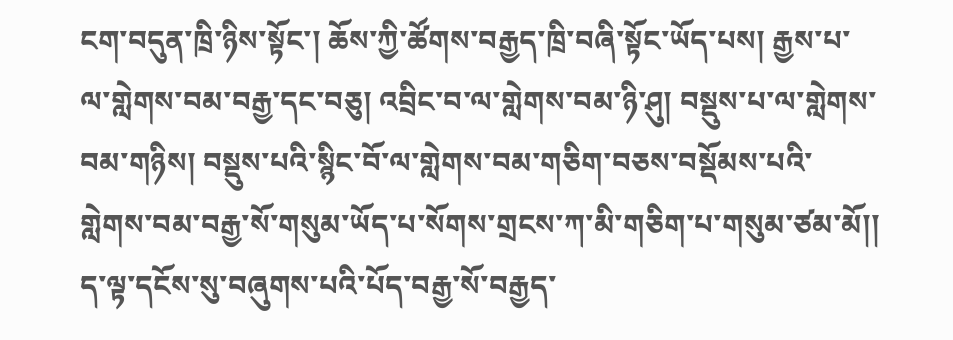ངག་བདུན་ཁྲི་ཉིས་སྟོང་། ཆོས་ཀྱི་ཚོགས་བརྒྱད་ཁྲི་བཞི་སྟོང་ཡོད་པས། རྒྱས་པ་ལ་གླེགས་བམ་བརྒྱ་དང་བཅུ། འབྲིང་བ་ལ་གླེགས་བམ་ཉི་ཤུ། བསྡུས་པ་ལ་གླེགས་བམ་གཉིས། བསྡུས་པའི་སྙིང་བོ་ལ་གླེགས་བམ་གཅིག་བཅས་བསྡོམས་པའི་གླེགས་བམ་བརྒྱ་སོ་གསུམ་ཡོད་པ་སོགས་གྲངས་ཀ་མི་གཅིག་པ་གསུམ་ཙམ་མོ།།
ད་ལྟ་དངོས་སུ་བཞུགས་པའི་པོད་བརྒྱ་སོ་བརྒྱད་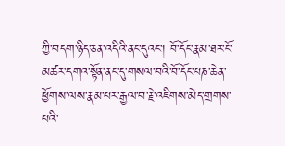ཀྱི་བདག་ཉིད་ཅན་འདིའི་ནང་དུའང་། བོ་དོང་རྣམ་ཐར་ངོ་མཚར་དགའ་སྟོན་ནང་དུ་གསལ་བའི་བོ་དོང་པཎ་ཆེན་ཕྱོགས་ལས་རྣམ་པར་རྒྱལ་བ་རྗེ་འཇིགས་མེད་གྲགས་པའི་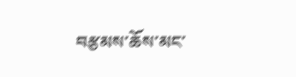བརྩམས་ཆོས་མང་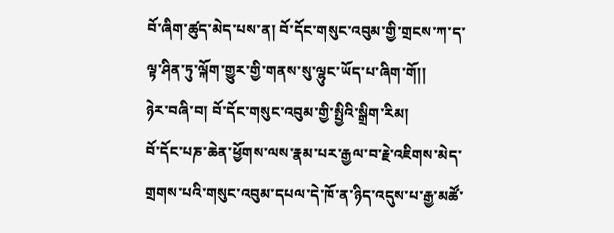བོ་ཞིག་ཚུད་མེད་པས་ན། བོ་དོང་གསུང་འབུམ་གྱི་གྲངས་ཀ་ད་ལྟ་ཤིན་ཏུ་ལྐོག་གྱུར་གྱི་གནས་སུ་ལྷུང་ཡོད་པ་ཞིག་གོ།།
ཉེར་བཞི་བ། བོ་དོང་གསུང་འབུམ་གྱི་སྤྱིའི་སྒྲིག་རིམ།
བོ་དོང་པཎ་ཆེན་ཕྱོགས་ལས་རྣམ་པར་རྒྱལ་བ་རྗེ་འཇིགས་མེད་གྲགས་པའི་གསུང་འབུམ་དཔལ་དེ་ཁོ་ན་ཉིད་འདུས་པ་རྒྱ་མཚོ་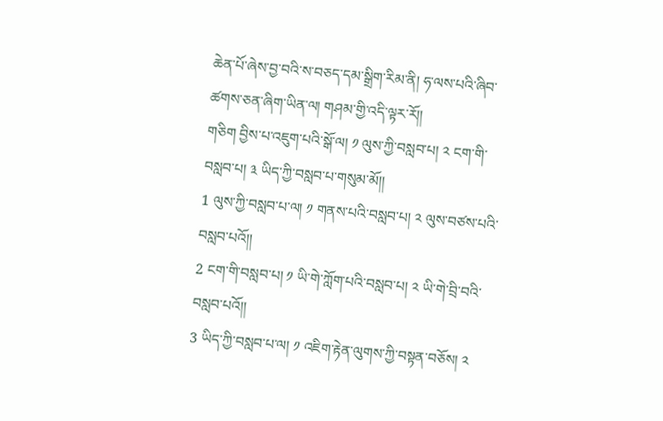ཆེན་པོ་ཞེས་བྱ་བའི་ས་བཅད་དམ་སྒྲིག་རིམ་ནི། ཧ་ལས་པའི་ཞིབ་ཚགས་ཅན་ཞིག་ཡིན་ལ། གཤམ་གྱི་འདི་ལྟར་རོ།།
གཅིག བྱིས་པ་འཇུག་པའི་སྒོ་ལ། ༡ ལུས་ཀྱི་བསླབ་པ། ༢ ངག་གི་བསླབ་པ། ༣ ཡིད་ཀྱི་བསླབ་པ་གསུམ་མོ།།
1 ལུས་ཀྱི་བསླབ་པ་ལ། ༡ གནས་པའི་བསླབ་པ། ༢ ལུས་བཙས་པའི་བསླབ་པའོ།།
2 ངག་གི་བསླབ་པ། ༡ ཡི་གེ་ཀློག་པའི་བསླབ་པ། ༢ ཡི་གེ་བྲི་བའི་བསླབ་པའོ།།
3 ཡིད་ཀྱི་བསླབ་པ་ལ། ༡ འཇིག་རྟེན་ལུགས་ཀྱི་བསྟན་བཅོས། ༢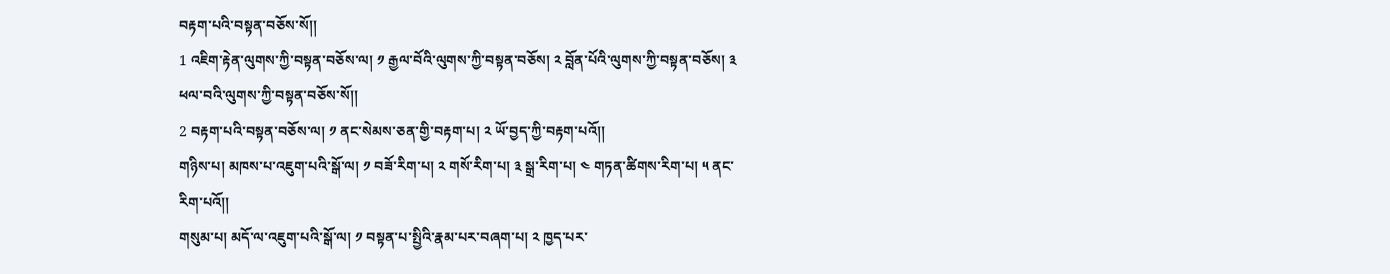བརྟག་པའི་བསྟན་བཅོས་སོ།།
1 འཇིག་རྟེན་ལུགས་ཀྱི་བསྟན་བཅོས་ལ། ༡ རྒྱལ་བོའི་ལུགས་ཀྱི་བསྟན་བཅོས། ༢ བློན་པོའི་ལུགས་ཀྱི་བསྟན་བཅོས། ༣ ཕལ་བའི་ལུགས་ཀྱི་བསྟན་བཅོས་སོ།།
2 བརྟག་པའི་བསྟན་བཅོས་ལ། ༡ ནང་སེམས་ཅན་གྱི་བརྟག་པ། ༢ ཡོ་བྱད་ཀྱི་བརྟག་པའོ།།
གཉིས་པ། མཁས་པ་འཇུག་པའི་སྒོ་ལ། ༡ བཟོ་རིག་པ། ༢ གསོ་རིག་པ། ༣ སྒྲ་རིག་པ། ༤ གཏན་ཚིགས་རིག་པ། ༥ ནང་རིག་པའོ།།
གསུམ་པ། མདོ་ལ་འཇུག་པའི་སྒོ་ལ། ༡ བསྟན་པ་སྤྱིའི་རྣམ་པར་བཞག་པ། ༢ ཁྱད་པར་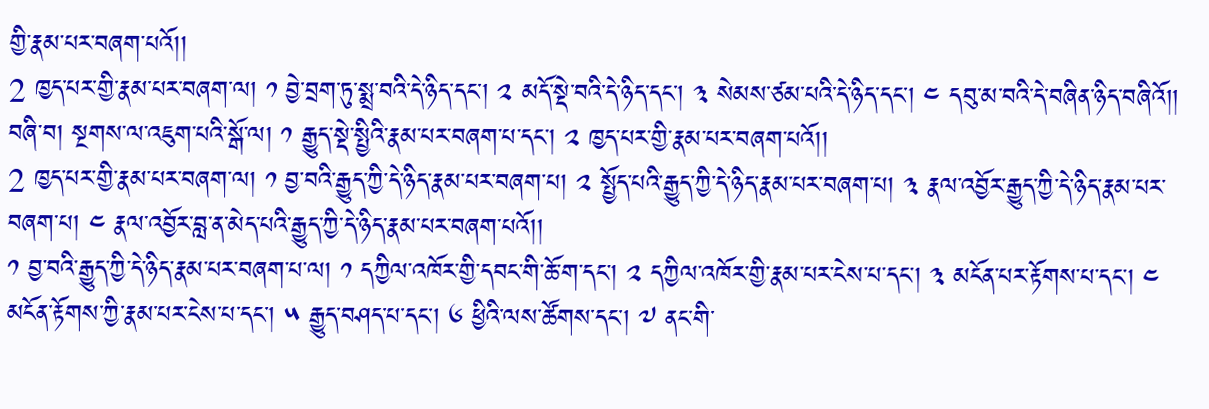གྱི་རྣམ་པར་བཞག་པའོ།།
2 ཁྱད་པར་གྱི་རྣམ་པར་བཞག་ལ། ༡ བྱེ་བྲག་ཏུ་སྨྲ་བའི་དེ་ཉིད་དང་། ༢ མདོ་སྡེ་བའི་དེ་ཉིད་དང་། ༣ སེམས་ཙམ་པའི་དེ་ཉིད་དང་། ༤ དབུ་མ་བའི་དེ་བཞིན་ཉིད་བཞིའོ།།
བཞི་བ། སྔགས་ལ་འཇུག་པའི་སྒོ་ལ། ༡ རྒྱུད་སྡེ་སྤྱིའི་རྣམ་པར་བཞག་པ་དང་། ༢ ཁྱད་པར་གྱི་རྣམ་པར་བཞག་པའོ།།
2 ཁྱད་པར་གྱི་རྣམ་པར་བཞག་ལ། ༡ བྱ་བའི་རྒྱུད་ཀྱི་དེ་ཉིད་རྣམ་པར་བཞག་པ། ༢ སྤྱོད་པའི་རྒྱུད་ཀྱི་དེ་ཉིད་རྣམ་པར་བཞག་པ། ༣ རྣལ་འབྱོར་རྒྱུད་ཀྱི་དེ་ཉིད་རྣམ་པར་བཞག་པ། ༤ རྣལ་འབྱོར་བླ་ན་མེད་པའི་རྒྱུད་ཀྱི་དེ་ཉིད་རྣམ་པར་བཞག་པའོ།།
༡ བྱ་བའི་རྒྱུད་ཀྱི་དེ་ཉིད་རྣམ་པར་བཞག་པ་ལ། ༡ དཀྱིལ་འཁོར་གྱི་དབང་གི་ཆོ་ག་དང་། ༢ དཀྱིལ་འཁོར་གྱི་རྣམ་པར་ངེས་པ་དང་། ༣ མངོན་པར་རྟོགས་པ་དང་། ༤ མངོན་རྟོགས་ཀྱི་རྣམ་པར་ངེས་པ་དང་། ༥ རྒྱུད་བཤད་པ་དང་། ༦ ཕྱིའི་ལས་ཚོགས་དང་། ༧ ནང་གི་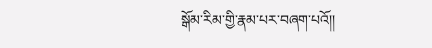སྒོམ་རིམ་གྱི་རྣམ་པར་བཞག་པའོ།།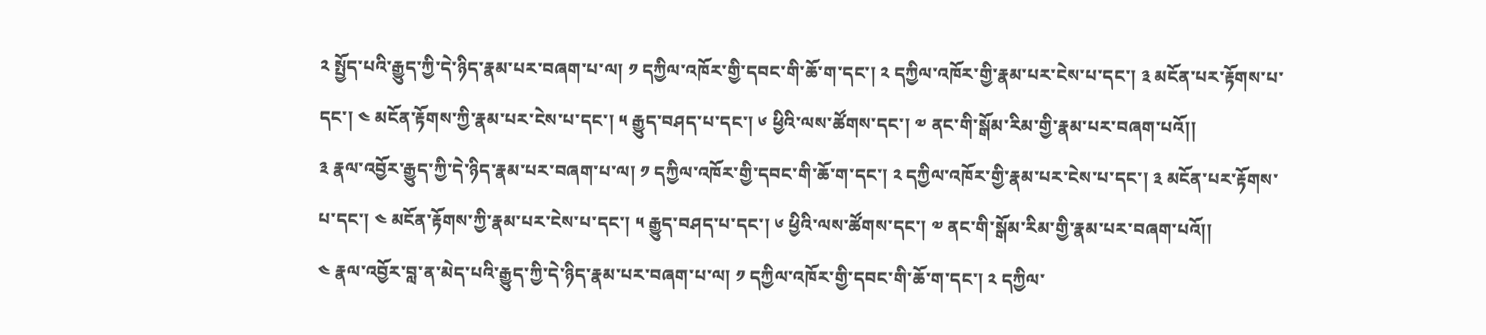༢ སྤྱོད་པའི་རྒྱུད་ཀྱི་དེ་ཉིད་རྣམ་པར་བཞག་པ་ལ། ༡ དཀྱིལ་འཁོར་གྱི་དབང་གི་ཆོ་ག་དང་། ༢ དཀྱིལ་འཁོར་གྱི་རྣམ་པར་ངེས་པ་དང་། ༣ མངོན་པར་རྟོགས་པ་དང་། ༤ མངོན་རྟོགས་ཀྱི་རྣམ་པར་ངེས་པ་དང་། ༥ རྒྱུད་བཤད་པ་དང་། ༦ ཕྱིའི་ལས་ཚོགས་དང་། ༧ ནང་གི་སྒོམ་རིམ་གྱི་རྣམ་པར་བཞག་པའོ།།
༣ རྣལ་འབྱོར་རྒྱུད་ཀྱི་དེ་ཉིད་རྣམ་པར་བཞག་པ་ལ། ༡ དཀྱིལ་འཁོར་གྱི་དབང་གི་ཆོ་ག་དང་། ༢ དཀྱིལ་འཁོར་གྱི་རྣམ་པར་ངེས་པ་དང་། ༣ མངོན་པར་རྟོགས་པ་དང་། ༤ མངོན་རྟོགས་ཀྱི་རྣམ་པར་ངེས་པ་དང་། ༥ རྒྱུད་བཤད་པ་དང་། ༦ ཕྱིའི་ལས་ཚོགས་དང་། ༧ ནང་གི་སྒོམ་རིམ་གྱི་རྣམ་པར་བཞག་པའོ།།
༤ རྣལ་འབྱོར་བླ་ན་མེད་པའི་རྒྱུད་ཀྱི་དེ་ཉིད་རྣམ་པར་བཞག་པ་ལ། ༡ དཀྱིལ་འཁོར་གྱི་དབང་གི་ཆོ་ག་དང་། ༢ དཀྱིལ་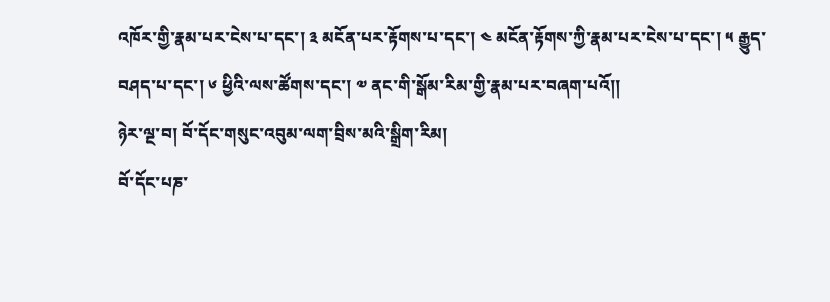འཁོར་གྱི་རྣམ་པར་ངེས་པ་དང་། ༣ མངོན་པར་རྟོགས་པ་དང་། ༤ མངོན་རྟོགས་ཀྱི་རྣམ་པར་ངེས་པ་དང་། ༥ རྒྱུད་བཤད་པ་དང་། ༦ ཕྱིའི་ལས་ཚོགས་དང་། ༧ ནང་གི་སྒོམ་རིམ་གྱི་རྣམ་པར་བཞག་པའོ།།
ཉེར་ལྔ་བ། བོ་དོང་གསུང་འབུམ་ལག་བྲིས་མའི་སྒྲིག་རིམ།
བོ་དོང་པཎ་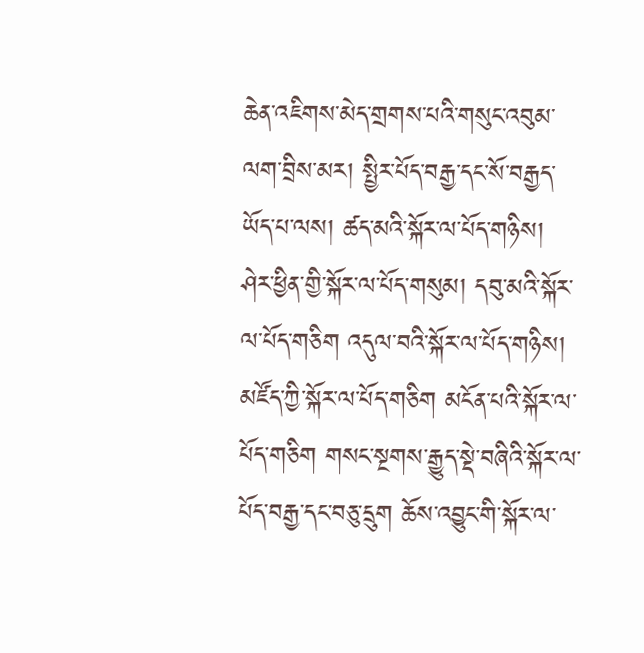ཆེན་འཇིགས་མེད་གྲགས་པའི་གསུང་འབུམ་ལག་བྲིས་མར། སྤྱིར་པོད་བརྒྱ་དང་སོ་བརྒྱད་ཡོད་པ་ལས། ཚད་མའི་སྐོར་ལ་པོད་གཉིས། ཤེར་ཕྱིན་གྱི་སྐོར་ལ་པོད་གསུམ། དབུ་མའི་སྐོར་ལ་པོད་གཅིག འདུལ་བའི་སྐོར་ལ་པོད་གཉིས། མཛོད་ཀྱི་སྐོར་ལ་པོད་གཅིག མངོན་པའི་སྐོར་ལ་པོད་གཅིག གསང་སྔགས་རྒྱུད་སྡེ་བཞིའི་སྐོར་ལ་པོད་བརྒྱ་དང་བཅུ་དྲུག ཆོས་འབྱུང་གི་སྐོར་ལ་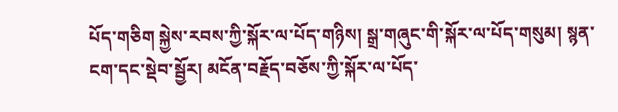པོད་གཅིག སྐྱེས་རབས་ཀྱི་སྐོར་ལ་པོད་གཉིས། སྒྲ་གཞུང་གི་སྐོར་ལ་པོད་གསུམ། སྙན་ངག་དང་སྡེབ་སྦྱོར། མངོན་བརྗོད་བཅོས་ཀྱི་སྐོར་ལ་པོད་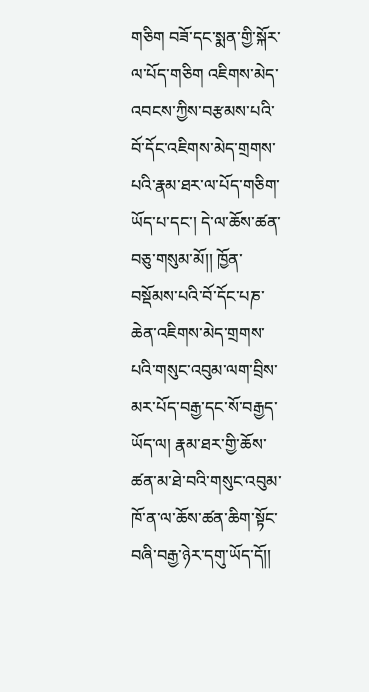གཅིག བཟོ་དང་སྨན་གྱི་སྐོར་ལ་པོད་གཅིག འཇིགས་མེད་འབངས་ཀྱིས་བརྩམས་པའི་བོ་དོང་འཇིགས་མེད་གྲགས་པའི་རྣམ་ཐར་ལ་པོད་གཅིག་ཡོད་པ་དང་། དེ་ལ་ཆོས་ཚན་བཅུ་གསུམ་མོ།། ཁྱོན་བསྡོམས་པའི་བོ་དོང་པཎ་ཆེན་འཇིགས་མེད་གྲགས་པའི་གསུང་འབུམ་ལག་བྲིས་མར་པོད་བརྒྱ་དང་སོ་བརྒྱད་ཡོད་ལ། རྣམ་ཐར་གྱི་ཆོས་ཚན་མ་ཐེ་བའི་གསུང་འབུམ་ཁོ་ན་ལ་ཆོས་ཚན་ཆིག་སྟོང་བཞི་བརྒྱ་ཉེར་དགུ་ཡོད་དོ།།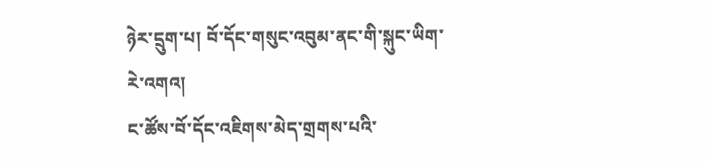ཉེར་དྲུག་པ། བོ་དོང་གསུང་འབུམ་ནང་གི་སྐུང་ཡིག་རེ་འགའ།
ང་ཚོས་བོ་དོང་འཇིགས་མེད་གྲགས་པའི་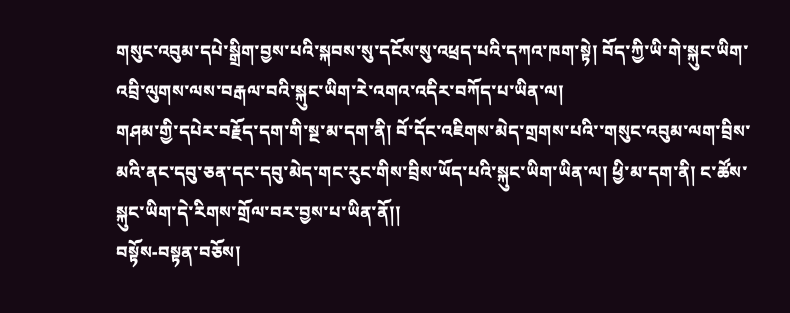གསུང་འབུམ་དཔེ་སྒྲིག་བྱས་པའི་སྐབས་སུ་དངོས་སུ་འཕྲད་པའི་དཀའ་ཁག་སྟེ། བོད་ཀྱི་ཡི་གེ་སྐུང་ཡིག་འབྲི་ལུགས་ལས་བརྒལ་བའི་སྐུང་ཡིག་རེ་འགའ་འདིར་བཀོད་པ་ཡིན་ལ།
གཤམ་གྱི་དཔེར་བརྗོད་དག་གི་སྔ་མ་དག་ནི། བོ་དོང་འཇིགས་མེད་གྲགས་པའི་་གསུང་འབུམ་ལག་བྲིས་མའི་ནང་དབུ་ཅན་དང་དབུ་མེད་གང་རུང་གིས་བྲིས་ཡོད་པའི་སྐུང་ཡིག་ཡིན་ལ། ཕྱི་མ་དག་ནི། ང་ཚོས་སྐུང་ཡིག་དེ་རིགས་གྲོལ་བར་བྱས་པ་ཡིན་ནོ།།
བསྟོས-བསྟན་བཅོས།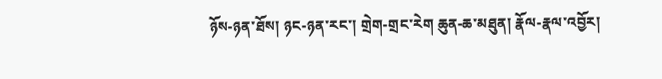ཉོས-ཉན་ཐོས། ཉང-ཉན་རང་། གྲེག-གྲང་རེག ཆུན-ཆ་མཐུན། རྣོལ-རྣལ་འབྱོར།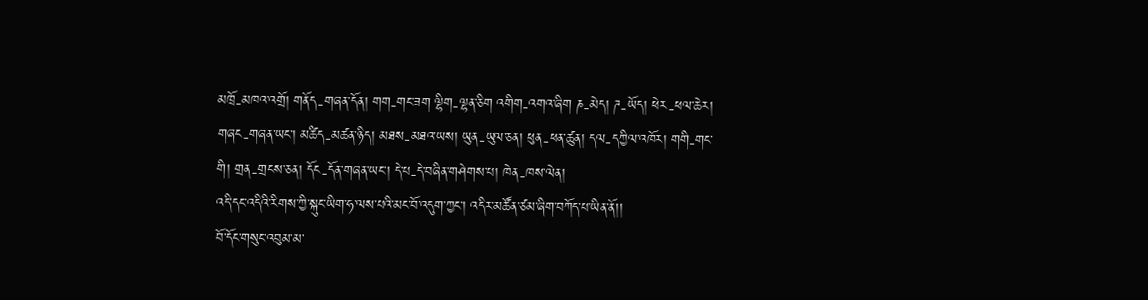མཁྲོ-མཁའ་འགྲོ། གནོད-གཞན་དོན། གག-གང་ཟག ལྷིག-ལྷན་ཅིག འགིག-འགའ་ཞིག ཎ-མེད། ཌ-ཡོད། ཕེར-ཕལ་ཆེར། གཞང-གཞན་ཡང་། མཚིད-མཚན་ཉིད། མཐས-མཐའ་ཡས། ཡུན-ཡུལ་ཅན། ཕུན-ཕན་ཚུན། དལ-དཀྱིལ་འཁོར། གགི-གང་གི། གྲན-གྲངས་ཅན། དོང-དོན་གཞན་ཡང་། དེ་པ-དེ་བཞིན་གཤེགས་པ། ཁེན-ཁས་ལེན།
འདི་དང་འདིའི་རིགས་ཀྱི་སྐུང་ཡིག་ཧ་ལས་པའི་མང་བོ་འདུག་ཀྱང་། འདིར་མཚོན་ཙམ་ཞིག་བཀོད་པ་ཡིན་ནོ།།
བོ་དོང་གསུང་འབུམ་མ་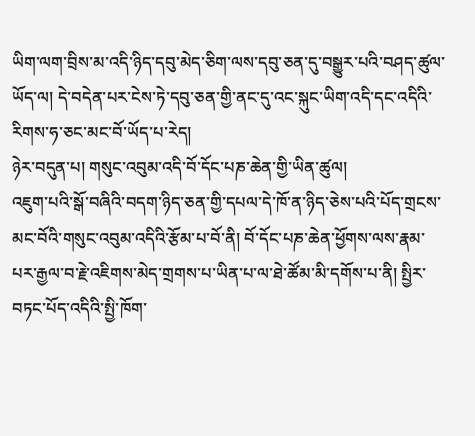ཡིག་ལག་བྲིས་མ་འདི་ཉིད་དབུ་མེད་ཅིག་ལས་དབུ་ཅན་དུ་བསྒྱུར་པའི་བཤད་ཚུལ་ཡོད་ལ། དེ་བདེན་པར་ངེས་ཏེ་དབུ་ཅན་གྱི་ནང་དུ་འང་སྐུང་ཡིག་འདི་དང་འདིའི་རིགས་ཧ་ཅང་མང་བོ་ཡོད་པ་རེད།
ཉེར་བདུན་པ། གསུང་འབུམ་འདི་བོ་དོང་པཎ་ཆེན་གྱི་ཡིན་ཚུལ།
འཇུག་པའི་སྒོ་བཞིའི་བདག་ཉིད་ཅན་གྱི་དཔལ་དེ་ཁོ་ན་ཉིད་ཅེས་པའི་པོད་གྲངས་མང་བོའི་གསུང་འབུམ་འདིའི་རྩོམ་པ་བོ་ནི། བོ་དོང་པཎ་ཆེན་ཕྱོགས་ལས་རྣམ་པར་རྒྱལ་བ་རྗེ་འཇིགས་མེད་གྲགས་པ་ཡིན་པ་ལ་ཐེ་ཚོམ་མི་དགོས་པ་ནི། སྤྱིར་བཏང་པོད་འདིའི་སྤྱི་ཁོག་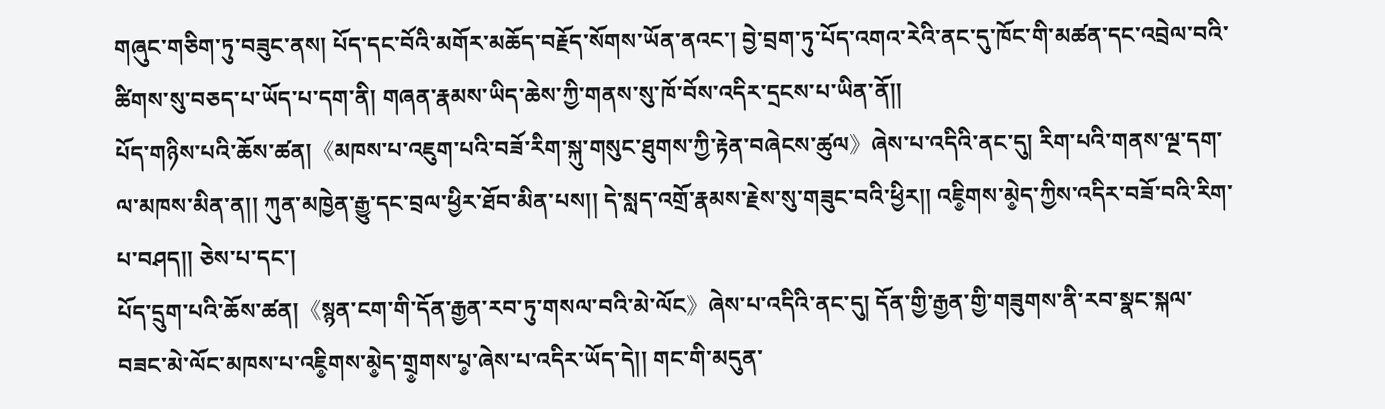གཞུང་གཅིག་ཏུ་བཟུང་ནས། པོད་དང་བོའི་མགོར་མཆོད་བརྗོད་སོགས་ཡོན་ནའང་། བྱེ་བྲག་ཏུ་པོད་འགའ་རེའི་ནང་དུ་ཁོང་གི་མཚན་དང་འབྲེལ་བའི་ཚིགས་སུ་བཅད་པ་ཡོད་པ་དག་ནི། གཞན་རྣམས་ཡིད་ཆེས་ཀྱི་གནས་སུ་ཁོ་བོས་འདིར་དྲངས་པ་ཡིན་ནོ།།
པོད་གཉིས་པའི་ཆོས་ཚན།《མཁས་པ་འཇུག་པའི་བཟོ་རིག་སྐུ་གསུང་ཐུགས་ཀྱི་རྟེན་བཞེངས་ཚུལ》ཞེས་པ་འདིའི་ནང་དུ། རིག་པའི་གནས་ལྔ་དག་ལ་མཁས་མིན་ན།། ཀུན་མཁྱེན་རྒྱུ་དང་བྲལ་ཕྱིར་ཐོབ་མིན་པས།། དེ་སླད་འགྲོ་རྣམས་རྗེས་སུ་གཟུང་བའི་ཕྱིར།། འཇི༵གས་མེ༵ད་ཀྱིས་འདིར་བཟོ་བའི་རིག་པ་བཤད།། ཅེས་པ་དང་།
པོད་དྲུག་པའི་ཆོས་ཚན།《སྙན་ངག་གི་དོན་རྒྱན་རབ་ཏུ་གསལ་བའི་མེ་ལོང》ཞེས་པ་འདིའི་ནང་དུ། དོན་གྱི་རྒྱན་གྱི་གཟུགས་ནི་རབ་སྣང་སྐལ་བཟང་མེ་ལོང་མཁས་པ་འཇི༵གས་མེ༵ད་གྲ༵གས་པ༵་ཞེས་པ་འདིར་ཡོད་དེ།། གང་གི་མདུན་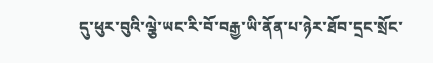དུ་ཕུར་བུའི་ལྕེ་ཡང་རི་བོ་བརྒྱ་ཡི་ནོན་པ་ཉེར་ཐོབ་དྲང་སྲོང་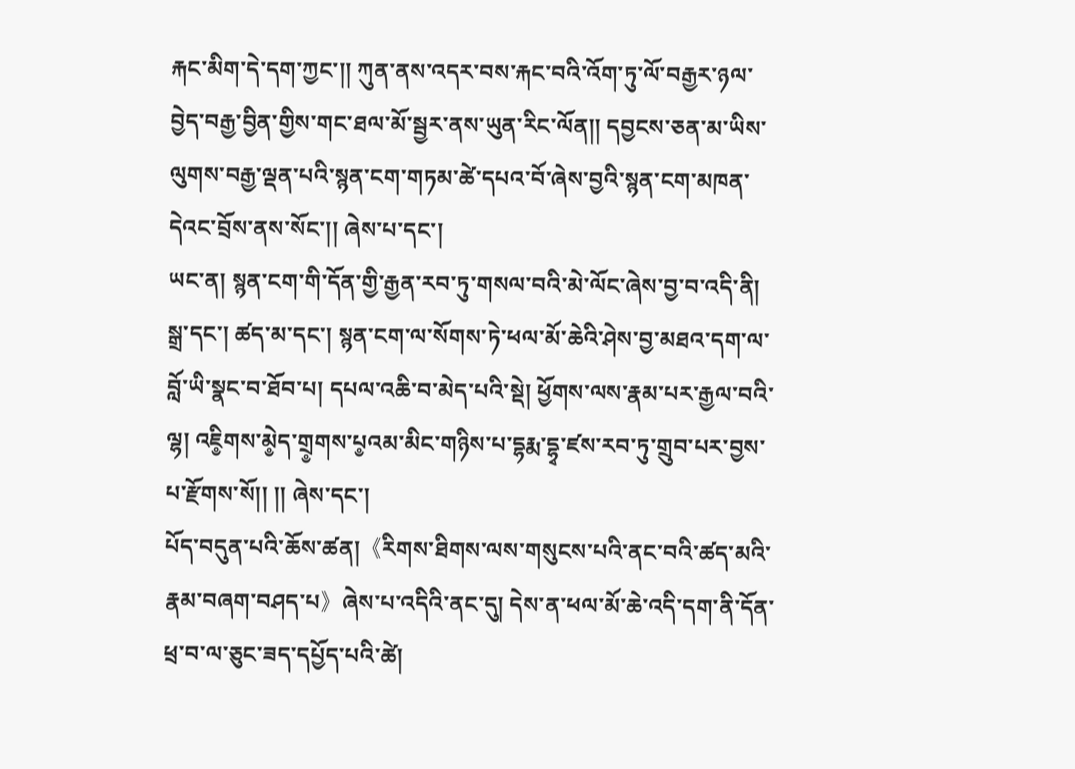རྐང་མིག་དེ་དག་ཀྱང་།། ཀུན་ནས་འདར་བས་རྐང་བའི་འོག་ཏུ་ལོ་བརྒྱར་ཉལ་བྱེད་བརྒྱ་བྱིན་གྱིས་གང་ཐལ་མོ་སྦྱར་ནས་ཡུན་རིང་ལོན།། དབྱངས་ཅན་མ་ཡིས་ལུགས་བརྒྱ་ལྡན་པའི་སྙན་ངག་གཏམ་ཚེ་དཔའ་བོ་ཞེས་བྱའི་སྙན་ངག་མཁན་དེའང་བྲོས་ནས་སོང་།། ཞེས་པ་དང་།
ཡང་ན། སྙན་ངག་གི་དོན་གྱི་རྒྱན་རབ་ཏུ་གསལ་བའི་མེ་ལོང་ཞེས་བྱ་བ་འདི་ནི། སྒྲ་དང་། ཚད་མ་དང་། སྙན་ངག་ལ་སོགས་ཏེ་ཕལ་མོ་ཆེའི་ཤེས་བྱ་མཐའ་དག་ལ་བློ་ཡི་སྣང་བ་ཐོབ་པ། དཔལ་འཆི་བ་མེད་པའི་སྡེ། ཕྱོགས་ལས་རྣམ་པར་རྒྱལ་བའི་ལྷ། འཇི༵གས་མེ༵ད་གྲ༵གས་པ༵འམ་མིང་གཉིས་པ་དྷརྨ་དྷྭ་ཛས་རབ་ཏུ་གྲུབ་པར་བྱས་པ་རྫོགས་སོ།། །། ཞེས་དང་།
པོད་བདུན་པའི་ཆོས་ཚན།《རིགས་ཐིགས་ལས་གསུངས་པའི་ནང་བའི་ཚད་མའི་རྣམ་བཞག་བཤད་པ》ཞེས་པ་འདིའི་ནང་དུ། དེས་ན་ཕལ་མོ་ཆེ་འདི་དག་ནི་དོན་ཕྲ་བ་ལ་ཅུང་ཟད་དཔྱོད་པའི་ཚེ།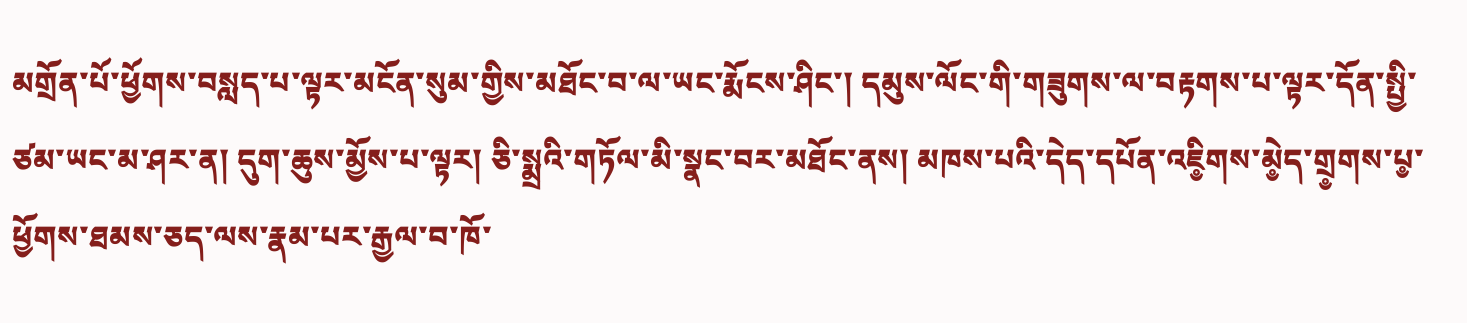མགྲོན་པོ་ཕྱོགས་བསླད་པ་ལྟར་མངོན་སུམ་གྱིས་མཐོང་བ་ལ་ཡང་རྨོངས་ཤིང་། དམུས་ལོང་གི་གཟུགས་ལ་བརྟགས་པ་ལྟར་དོན་སྤྱི་ཙམ་ཡང་མ་ཤར་ན། དུག་ཆུས་མྱོས་པ་ལྟར། ཅི་སྨྲའི་གཏོལ་མི་སྣང་བར་མཐོང་ནས། མཁས་པའི་དེད་དཔོན་འཇི༵གས་མེ༵ད་གྲ༵གས་པ༵་ཕྱོགས་ཐམས་ཅད་ལས་རྣམ་པར་རྒྱལ་བ་ཁོ་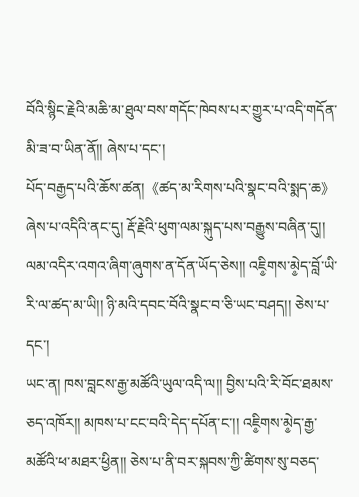བོའི་སྙིང་རྗེའི་མཆི་མ་ཐུལ་བས་གདོང་ཁེབས་པར་གྱུར་པ་འདི་གདོན་མི་ཟ་བ་ཡིན་ནོ།། ཞེས་པ་དང་།
པོད་བརྒྱད་པའི་ཆོས་ཚན།《ཚད་མ་རིགས་པའི་སྣང་བའི་སྨད་ཆ》ཞེས་པ་འདིའི་ནང་དུ། རྡོ་རྗེའི་ཕུག་ལམ་སྐུད་པས་བརྒྱུས་བཞིན་དུ།། ལམ་འདིར་འགའ་ཞིག་ཞུགས་ན་དོན་ཡོད་ཅེས།། འཇི༵གས་མེ༵ད་བློ་ཡི་རི་ལ་ཚད་མ་ཡི།། ཉི་མའི་དབང་བོའི་སྣང་བ་ཅི་ཡང་བཤད།། ཅེས་པ་དང་།
ཡང་ན། ཁས་བླངས་རྒྱ་མཚོའི་ཡུལ་འདི་ལ།། བྱིས་པའི་རི་བོང་ཐམས་ཅད་འཁོར།། མཁས་པ་ངང་བའི་དེད་དཔོན་ང་།། འཇི༵གས་མེ༵ད་རྒྱ་མཚོའི་ཕ་མཐར་ཕྱིན།། ཅེས་པ་ནི་བར་སྐབས་ཀྱི་ཚིགས་སུ་བཅད་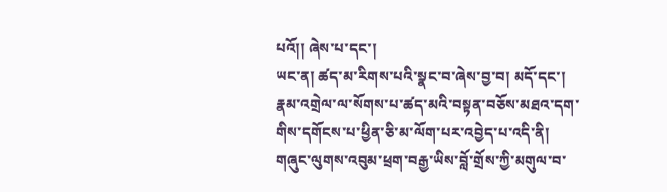པའོ།། ཞེས་པ་དང་།
ཡང་ན། ཚད་མ་རིགས་པའི་སྣང་བ་ཞེས་བྱ་བ། མདོ་དང་། རྣམ་འགྲེལ་ལ་སོགས་པ་ཚད་མའི་བསྟན་བཅོས་མཐའ་དག་གིས་དགོངས་པ་ཕྱིན་ཅི་མ་ལོག་པར་འབྱེད་པ་འདི་ནི། གཞུང་ལུགས་འབུམ་ཕྲག་བརྒྱ་ཡིས་བློ་གྲོས་ཀྱི་མགུལ་བ་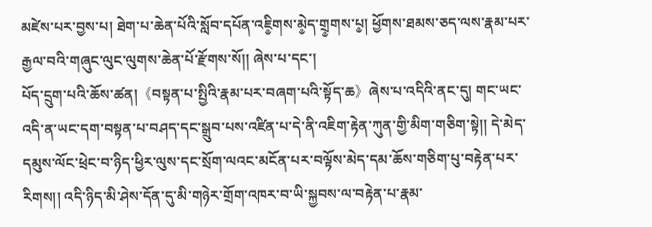མཛེས་པར་བྱས་པ། ཐེག་པ་ཆེན་པོའི་སློབ་དཔོན་འཇི༵གས་མེ༵ད་གྲ༵གས་པ༵། ཕྱོགས་ཐམས་ཅད་ལས་རྣམ་པར་རྒྱལ་བའི་གཞུང་ལུང་ལུགས་ཆེན་པོ་རྫོགས་སོ།། ཞེས་པ་དང་།
པོད་དྲུག་པའི་ཆོས་ཚན།《བསྟན་པ་སྤྱིའི་རྣམ་པར་བཞག་པའི་སྟོད་ཆ》ཞེས་པ་འདིའི་ནང་དུ། གང་ཡང་འདི་ན་ཡང་དག་བསྟན་པ་བཤད་དང་སྒྲུབ་པས་འཛིན་པ་དེ་ནི་འཇིག་རྟེན་ཀུན་གྱི་མིག་གཅིག་སྟེ།། དེ་མེད་དམུས་ལོང་ཕྲེང་བ་ཉིད་ཕྱིར་ལུས་དང་སྲོག་ལའང་མངོན་པར་བལྟོས་མེད་དམ་ཆོས་གཅིག་པུ་བརྟེན་པར་རིགས།། འདི་ཉིད་མི་ཤེས་དོན་དུ་མི་གཉེར་གྲོག་འཁར་བ་ཡི་སྐྱབས་ལ་བརྟེན་པ་རྣམ་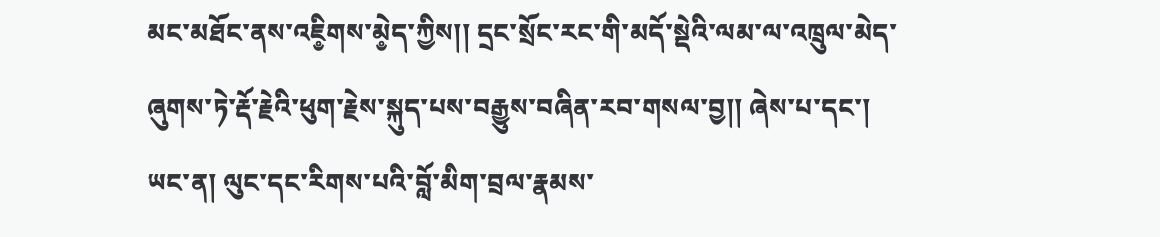མང་མཐོང་ནས་འཇི༵གས་མེ༵ད་ཀྱིས།། དྲང་སྲོང་རང་གི་མདོ་སྡེའི་ལམ་ལ་འཁྲུལ་མེད་ཞུགས་ཏེ་རྡོ་རྗེའི་ཕུག་རྗེས་སྐུད་པས་བརྒྱུས་བཞིན་རབ་གསལ་བྱ།། ཞེས་པ་དང་།
ཡང་ན། ལུང་དང་རིགས་པའི་བློ་མིག་བྲལ་རྣམས་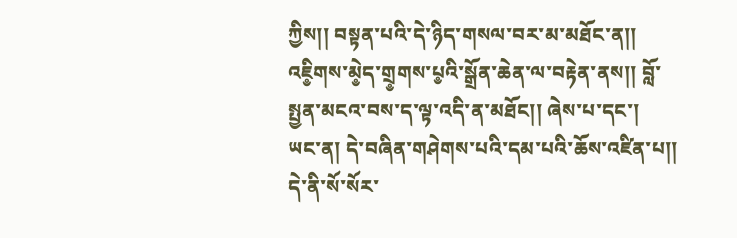ཀྱིས།། བསྟན་པའི་དེ་ཉིད་གསལ་བར་མ་མཐོང་ན།། འཇི༵གས་མེ༵ད་གྲ༵གས་པ༵འི་སྒྲོན་ཆེན་ལ་བརྟེན་ནས།། བློ་སྤྱན་མངའ་བས་ད་ལྟ་འདི་ན་མཐོང།། ཞེས་པ་དང་།
ཡང་ན། དེ་བཞིན་གཤེགས་པའི་དམ་པའི་ཆོས་འཛིན་པ།། དེ་ནི་སོ་སོར་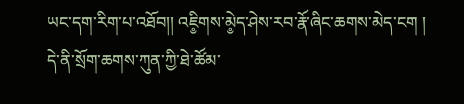ཡང་དག་རིག་པ་འཐོབ།། འཇི༵གས་མེ༵ད་ཤེས་རབ་རྣོ་ཞིང་ཆགས་མེད་ངག ། དེ་ནི་སྲོག་ཆགས་ཀུན་ཀྱི་ཐེ་ཚོམ་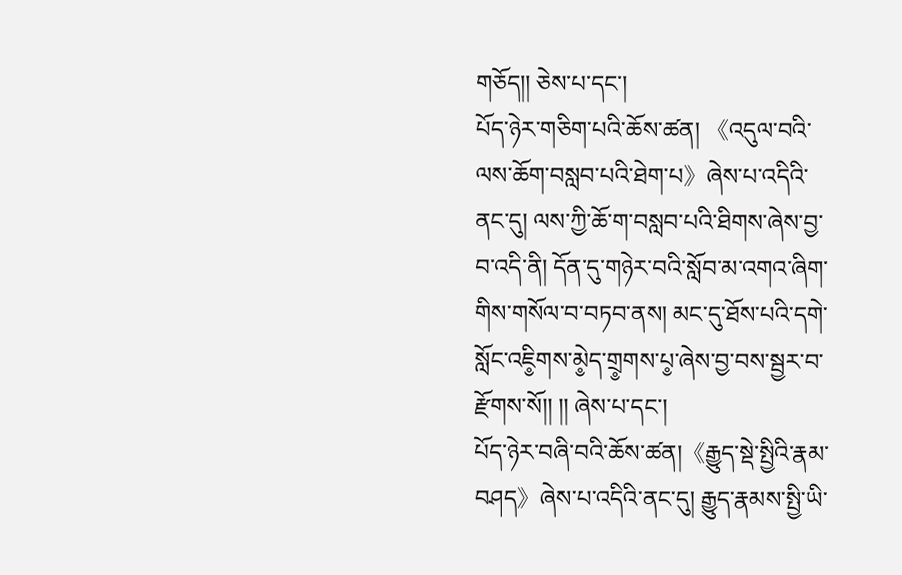གཅོད།། ཅེས་པ་དང་།
པོད་ཉེར་གཅིག་པའི་ཆོས་ཚན། 《འདུལ་བའི་ལས་ཆོག་བསླབ་པའི་ཐེག་པ》ཞེས་པ་འདིའི་ནང་དུ། ལས་ཀྱི་ཆོ་ག་བསླབ་པའི་ཐིགས་ཞེས་བྱ་བ་འདི་ནི། དོན་དུ་གཉེར་བའི་སློབ་མ་འགའ་ཞིག་གིས་གསོལ་བ་བཏབ་ནས། མང་དུ་ཐོས་པའི་དགེ་སློང་འཇི༵གས་མེ༵ད་གྲ༵གས་པ༵་ཞེས་བྱ་བས་སྦྱར་བ་རྫོགས་སོ།། །། ཞེས་པ་དང་།
པོད་ཉེར་བཞི་བའི་ཆོས་ཚན།《རྒྱུད་སྡེ་སྤྱིའི་རྣམ་བཤད》ཞེས་པ་འདིའི་ནང་དུ། རྒྱུད་རྣམས་སྤྱི་ཡི་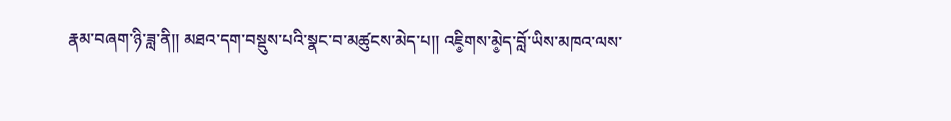རྣམ་བཞག་ཉི་ཟླ་ནི།། མཐའ་དག་བསྡུས་པའི་སྣང་བ་མཚུངས་མེད་པ།། འཇི༵གས་མེ༵ད་བློ་ཡིས་མཁའ་ལས་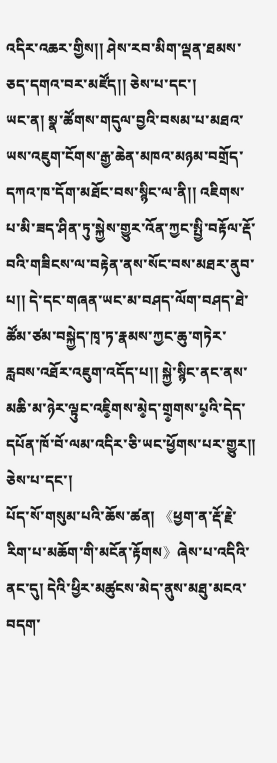འདིར་འཆར་གྱིས།། ཤེས་རབ་མིག་ལྡན་ཐམས་ཅད་དགའ་བར་མཛོད།། ཅེས་པ་དང་།
ཡང་ན། སྣ་ཚོགས་གདུལ་བྱའི་བསམ་པ་མཐའ་ཡས་འཇུག་ངོགས་རྒྱ་ཆེན་མཁའ་མཉམ་བགྲོད་དཀའ་ཁ་དོག་མཐོང་བས་སྙིང་ལ་ནི།། འཇིགས་པ་མི་ཟད་ཤིན་ཏུ་སྐྱེས་གྱུར་འོན་ཀྱང་སྤྱི་བརྟོལ་རྡོ་བའི་གཟིངས་ལ་བརྟེན་ནས་སོང་བས་མཐར་ནུབ་པ།། དེ་དང་གཞན་ཡང་མ་བཤད་ལོག་བཤད་ཐེ་ཚོམ་ཙམ་བསྐྱེད་ཁྭ་ཏ་རྣམས་ཀྱང་ཆུ་གཏེར་རླབས་འཐོར་འཇུག་འདོད་པ།། སྐྱེ་སྙིང་ནང་ནས་མཆི་མ་ཉེར་ལྟུང་འཇི༵གས་མེ༵ད་གྲ༵གས་པ༵འི་དེད་དཔོན་ཁོ་བོ་ལམ་འདིར་ཅི་ཡང་ཕྱོགས་པར་གྱུར།། ཅེས་པ་དང་།
པོད་སོ་གསུམ་པའི་ཆོས་ཚན། 《ཕྱག་ན་རྡོ་རྗེ་རིག་པ་མཆོག་གི་མངོན་རྟོགས》ཞེས་པ་འདིའི་ནང་དུ། དེའི་ཕྱིར་མཚུངས་མེད་ནུས་མཐུ་མངའ་བདག་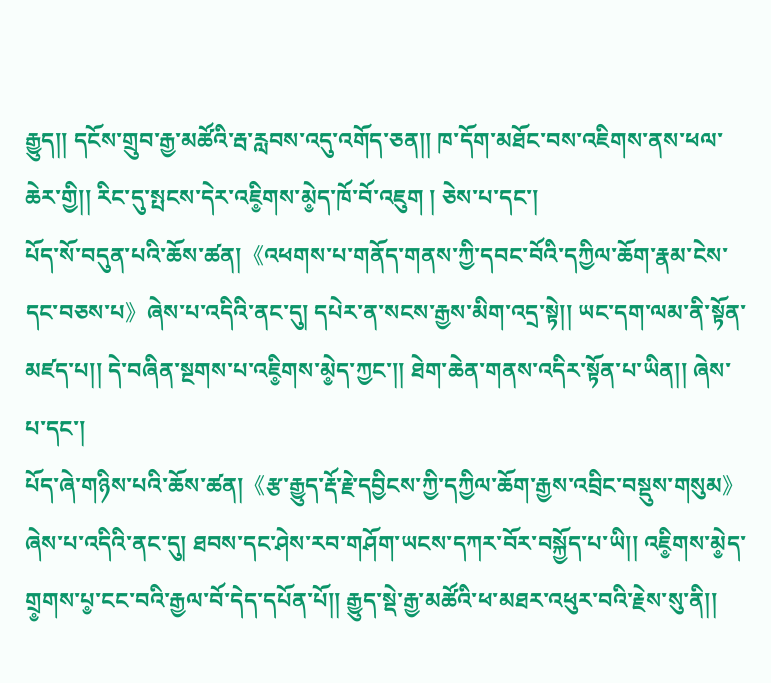རྒྱུད།། དངོས་གྲུབ་རྒྱ་མཚོའི་རྦ་རླབས་འདུ་འགོད་ཅན།། ཁ་དོག་མཐོང་བས་འཇིགས་ནས་ཕལ་ཆེར་གྱི།། རིང་དུ་སྤངས་དེར་འཇི༵གས་མེ༵ད་ཁོ་བོ་འཇུག ། ཅེས་པ་དང་།
པོད་སོ་བདུན་པའི་ཆོས་ཚན།《འཕགས་པ་གནོད་གནས་ཀྱི་དབང་བོའི་དཀྱིལ་ཆོག་རྣམ་ངེས་དང་བཅས་པ》ཞེས་པ་འདིའི་ནང་དུ། དཔེར་ན་སངས་རྒྱས་མིག་འདྲ་སྟེ།། ཡང་དག་ལམ་ནི་སྟོན་མཛད་པ།། དེ་བཞིན་སྔགས་པ་འཇི༵གས་མེ༵ད་ཀྱང་།། ཐེག་ཆེན་གནས་འདིར་སྟོན་པ་ཡིན།། ཞེས་པ་དང་།
པོད་ཞེ་གཉིས་པའི་ཆོས་ཚན།《རྩ་རྒྱུད་རྡོ་རྗེ་དབྱིངས་ཀྱི་དཀྱིལ་ཆོག་རྒྱས་འབྲིང་བསྡུས་གསུམ》ཞེས་པ་འདིའི་ནང་དུ། ཐབས་དང་ཤེས་རབ་གཤོག་ཡངས་དཀར་བོར་བསྐྱོད་པ་ཡི།། འཇི༵གས་མེ༵ད་གྲ༵གས་པ༵་ངང་བའི་རྒྱལ་བོ་དེད་དཔོན་པོ།། རྒྱུད་སྡེ་རྒྱ་མཚོའི་ཕ་མཐར་འཕུར་བའི་རྗེས་སུ་ནི།།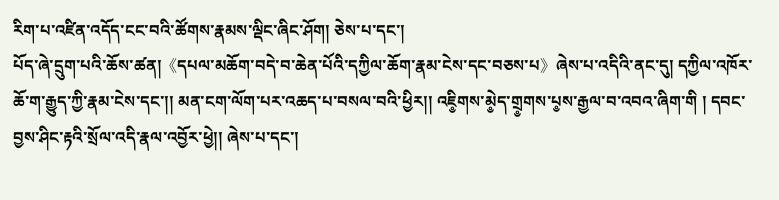རིག་པ་འཛིན་འདོད་ངང་བའི་ཚོགས་རྣམས་ལྡིང་ཞིང་ཤོག། ཅེས་པ་དང་།
པོད་ཞེ་དྲུག་པའི་ཆོས་ཚན།《དཔལ་མཆོག་བདེ་བ་ཆེན་པོའི་དཀྱིལ་ཆོག་རྣམ་ངེས་དང་བཅས་པ》ཞེས་པ་འདིའི་ནང་དུ། དཀྱིལ་འཁོར་ཆོ་ག་རྒྱུད་ཀྱི་རྣམ་ངེས་དང་།། མན་ངག་ལོག་པར་འཆད་པ་བསལ་བའི་ཕྱིར།། འཇི༵གས་མེ༵ད་གྲ༵གས་པ༵ས་རྒྱལ་བ་འབའ་ཞིག་གི ། དབང་བྱས་ཤིང་རྟའི་སྲོལ་འདི་རྣལ་འབྱོར་ཕྱེ།། ཞེས་པ་དང་།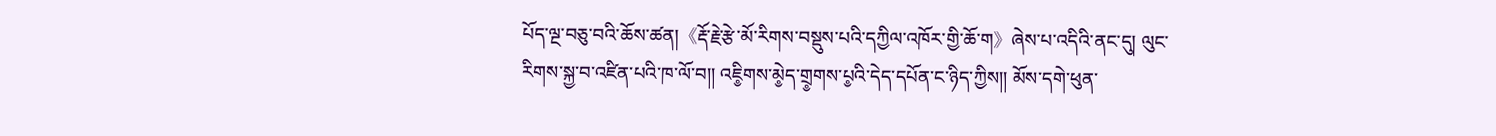པོད་ལྔ་བཅུ་བའི་ཆོས་ཚན།《རྡོ་རྗེ་རྩེ་མོ་རིགས་བསྡུས་པའི་དཀྱིལ་འཁོར་གྱི་ཆོ་ག》ཞེས་པ་འདིའི་ནང་དུ། ལུང་རིགས་སྐྱ་བ་འཛིན་པའི་ཁ་ལོ་བ།། འཇི༵གས་མེ༵ད་གྲ༵གས་པ༵འི་དེད་དཔོན་ང་ཉིད་ཀྱིས།། མོས་དགེ་ཕུན་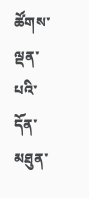ཚོགས་ལྡན་པའི་དོན་མཐུན་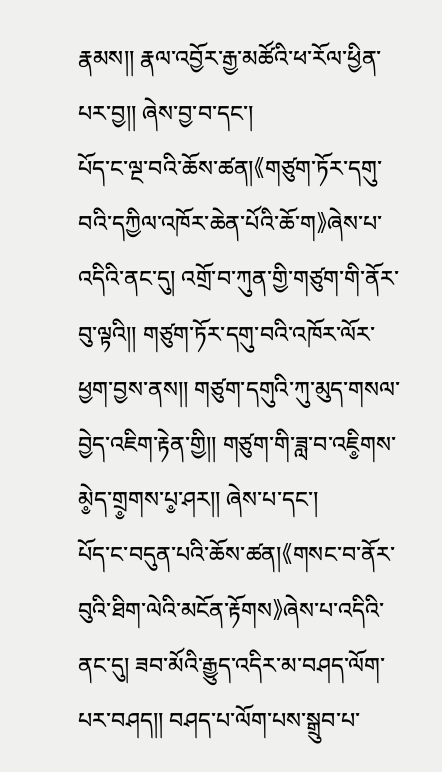རྣམས།། རྣལ་འབྱོར་རྒྱ་མཚོའི་ཕ་རོལ་ཕྱིན་པར་བྱ།། ཞེས་བྱ་བ་དང་།
པོད་ང་ལྔ་བའི་ཆོས་ཚན།《གཙུག་ཏོར་དགུ་བའི་དཀྱིལ་འཁོར་ཆེན་པོའི་ཆོ་ག》ཞེས་པ་འདིའི་ནང་དུ། འགྲོ་བ་ཀུན་གྱི་གཙུག་གི་ནོར་བུ་ལྟའི།། གཙུག་ཏོར་དགུ་བའི་འཁོར་ལོར་ཕྱག་བྱས་ནས།། གཙུག་དགུའི་ཀུ་མུད་གསལ་བྱེད་འཇིག་རྟེན་གྱི།། གཙུག་གི་ཟླ་བ་འཇི༵གས་མེ༵ད་གྲ༵གས་པ༵་ཤར།། ཞེས་པ་དང་།
པོད་ང་བདུན་པའི་ཆོས་ཚན།《གསང་བ་ནོར་བུའི་ཐིག་ལེའི་མངོན་རྟོགས》ཞེས་པ་འདིའི་ནང་དུ། ཟབ་མོའི་རྒྱུད་འདིར་མ་བཤད་ལོག་པར་བཤད།། བཤད་པ་ལོག་པས་སྒྲུབ་པ་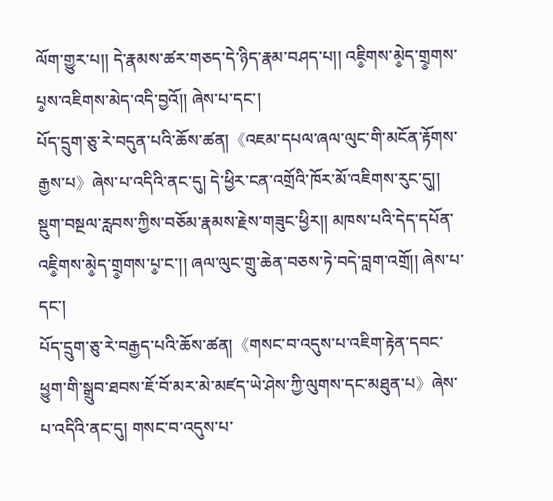ལོག་གྱུར་པ།། དེ་རྣམས་ཚར་གཅད་དེ་ཉིད་རྣམ་བཤད་པ།། འཇི༵གས་མེ༵ད་གྲ༵གས་པ༵ས་འཇིགས་མེད་འདི་བྱའོ།། ཞེས་པ་དང་།
པོད་དྲུག་ཅུ་རེ་བདུན་པའི་ཆོས་ཚན།《འཇམ་དཔལ་ཞལ་ལུང་གི་མངོན་རྟོགས་རྒྱས་པ》ཞེས་པ་འདིའི་ནང་དུ། དེ་ཕྱིར་ངན་འགྲོའི་ཁོར་མོ་འཇིགས་རུང་དུ།། སྡུག་བསྔལ་རླབས་ཀྱིས་བཅོམ་རྣམས་རྗེས་གཟུང་ཕྱིར།། མཁས་པའི་དེད་དཔོན་འཇི༵གས་མེ༵ད་གྲ༵གས་པ༵་ང་།། ཞལ་ལུང་གྲུ་ཆེན་བཅས་ཏེ་བདེ་བླག་འགྲོ།། ཞེས་པ་དང་།
པོད་དྲུག་ཅུ་རེ་བརྒྱད་པའི་ཆོས་ཚན།《གསང་བ་འདུས་པ་འཇིག་རྟེན་དབང་ཕྱུག་གི་སྒྲུབ་ཐབས་ཇོ་བོ་མར་མེ་མཛད་ཡེ་ཤེས་ཀྱི་ལུགས་དང་མཐུན་པ》ཞེས་པ་འདིའི་ནང་དུ། གསང་བ་འདུས་པ་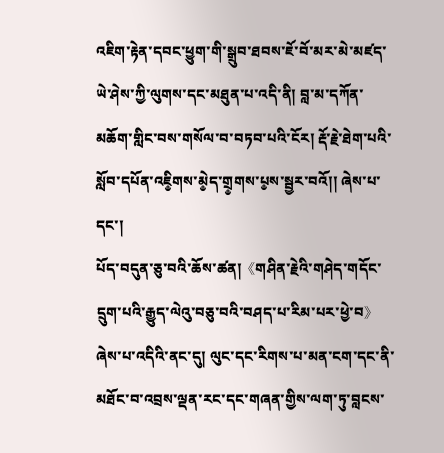འཇིག་རྟེན་དབང་ཕྱུག་གི་སྒྲུབ་ཐབས་ཇོ་བོ་མར་མེ་མཛད་ཡེ་ཤེས་ཀྱི་ལུགས་དང་མཐུན་པ་འདི་ནི། བླ་མ་དཀོན་མཆོག་གླིང་བས་གསོལ་བ་བཏབ་པའི་ངོར། རྡོ་རྗེ་ཐེག་པའི་སློབ་དཔོན་འཇི༵གས་མེ༵ད་གྲ༵གས་པ༵ས་སྦྱར་བའོ།། ཞེས་པ་དང་།
པོད་བདུན་ཅུ་བའི་ཆོས་ཚན།《གཤིན་རྗེའི་གཤེད་གདོང་དྲུག་པའི་རྒྱུད་ལེའུ་བཅུ་བའི་བཤད་པ་རིམ་པར་ཕྱེ་བ》ཞེས་པ་འདིའི་ནང་དུ། ལུང་དང་རིགས་པ་མན་ངག་དང་ནི་མཐོང་བ་འབྲས་ལྡན་རང་དང་གཞན་གྱིས་ལག་ཏུ་བླངས་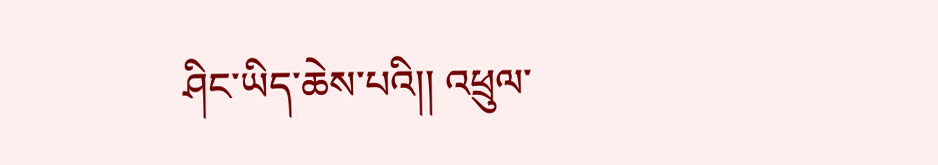ཤིང་ཡིད་ཆེས་པའི།། འཕྲུལ་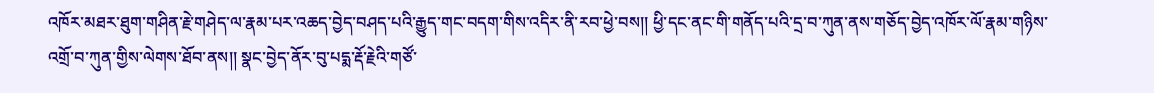འཁོར་མཐར་ཐུག་གཤིན་རྗེ་གཤེད་ལ་རྣམ་པར་འཆད་བྱེད་བཤད་པའི་རྒྱུད་གང་བདག་གིས་འདིར་ནི་རབ་ཕྱེ་བས།། ཕྱི་དང་ནང་གི་གནོད་པའི་དྲ་བ་ཀུན་ནས་གཅོད་བྱེད་འཁོར་ལོ་རྣམ་གཉིས་འགྲོ་བ་ཀུན་གྱིས་ལེགས་ཐོབ་ནས།། སྣང་བྱེད་ནོར་བུ་པདྨ་རྡོ་རྗེའི་གཙོ་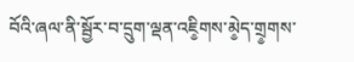བོའི་ཞལ་ནི་སྦྱོར་བ་དྲུག་ལྡན་འཇི༵གས་མེ༵ད་གྲ༵གས་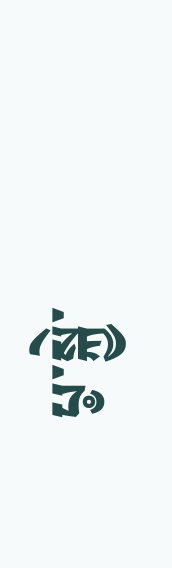པ༵་སྐྱེ་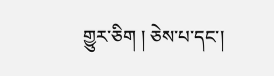གྱུར་ཅིག ། ཅེས་པ་དང་།